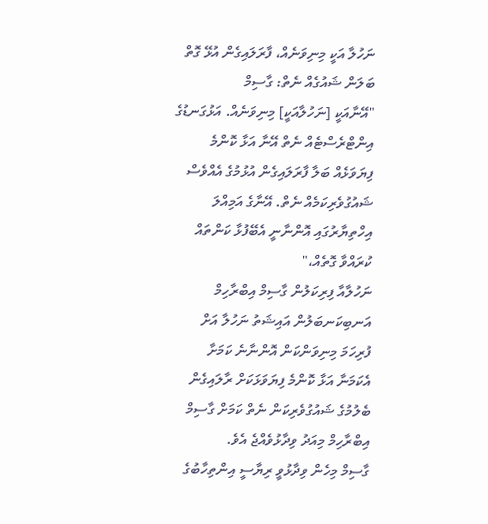ނަހުލާ އަކީ މިނިވަނެއް، ފާރަލައިގެން އުޅޭ ގޮތް ބަލަން ޝައުގެއް ނެތް: ގާސިމް
"އޭނާއަކީ [ނަހުލާއަކީ] މިނިވަނެއް. އަޅުގަނޑުގެ އިންޓްރެސްޓެއް ނެތް އޭނާ އަޅާ ކޮންމެ ފިޔަވަޅެއް ބަލާ ފާރަލައިގެން އުޅުމުގެ އެއްވެސް ޝައުގުވެރިކަމެއް ނެތް. އޭނާގެ އަމިއްލަ އިހްތިޔާރުގައި އޮންނާނީ އެބޭފުޅާ ކަންތައް ކުރައްވާ ގޮތެއް،"
ނަހުލާއާ ފިރިކަލުން ގާސިމް އިބްރާހިމް
އަނބިކަނބަލުން އައިޝަތު ނަހުލާ އަށް ފުރިހަމަ މިނިވަންކަން އޮންނާނެ ކަމަށާ އެކަމަނާ އަޅާ ކޮންމެ ފިޔަވަޅަކަށް ރާލައިގެން ބެލުމުގެ ޝައުގުވެރިކަން ނެތް ކަމަށް ގާސިމް އިބްރާހިމް މިއަދު ވިދާޅުވެއްޖެ އެވެ.
ގާސިމް މިހެން ވިދާޅުވީ ރިޔާސީ އިންތިހާބުގެ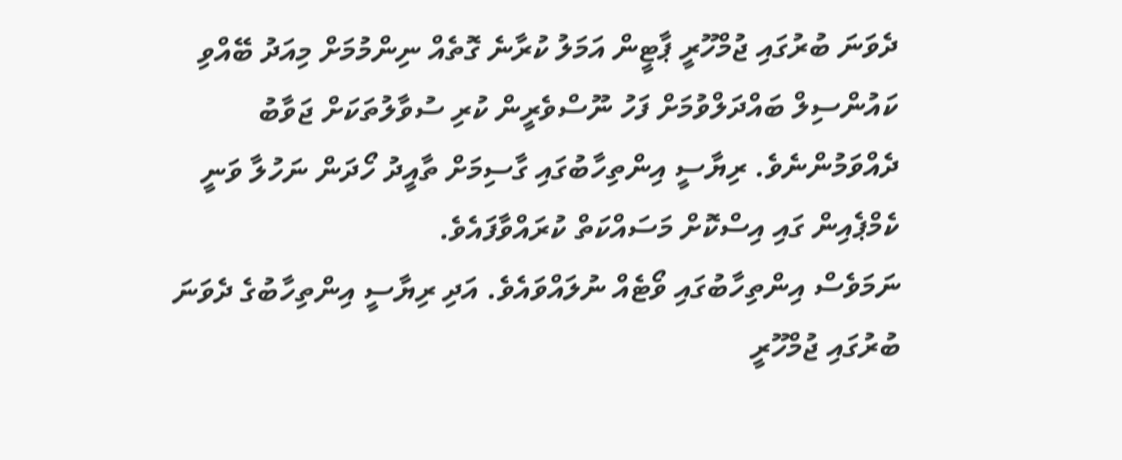ދެވަނަ ބުރުގައި ޖުމްހޫރީ ޕާޓީން އަމަލު ކުރާނެ ގޮތެއް ނިންމުމަށް މިއަދު ބޭއްވި ކައުންސިލް ބައްދަލްވުމަށް ފަހު ނޫސްވެރީން ކުރި ސުވާލުތަކަށް ޖަވާބު ދެއްވަމުންނެވެ. ރިޔާސީ އިންތިހާބުގައި ގާސިމަށް ތާއީދު ހޯދަން ނަހުލާ ވަނީ ކެމްޕެއިން ގައި އިސްކޮށް މަސައްކަތް ކުރައްވާފައެވެ.
ނަމަވެސް އިންތިހާބުގައި ވޯޓެއް ނުލައްވައެވެ. އަދި ރިޔާސީ އިންތިހާބުގެ ދެވަނަ ބުރުގައި ޖުމްހޫރީ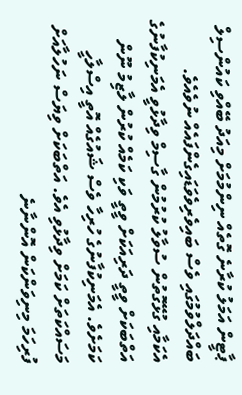ޕާޓީން އަމަލު ކުރާނެ ގޮތެއް ނިންމުމަށް މިއަދު ބޭއްވި ކައުންސިލް ބައްދަލްވުމުގައި ވެސް ބައިވެރިވެވަޑައިގެންފައެއް ނުވެއެވެ.
އެކަމާއި ގުޅޭގޮތުން ސުވާލު ކުރުމުން ގާސިމް ވިދާޅުވީ އެމަނިކުފާނުގެ އަތްބަކަށް ވީތީ ދަރިއަކަށް ވީތީ ވަކި ކަމެއް ކުރުން ލާޒިމު ނޫން ކަމަށެވެ. އެމަނިކުފާނުގެ ހުރިހާ ވެސް ޝައުގެއް އޮތީ އިސްލާހީ މަސައްކަތަށް ކަމަށް ވިދާޅުވި އެވެ. އަތްބަކަށް ވިޔަސް ނަހުލާއަށް ފުރިހަމަ މިނިވަންކަން އޮންނާނެ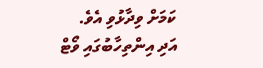ކަމަށް ވިދާޅުވި އެވެ.
އަދި އިންތިހާބުގައި ވޯޓް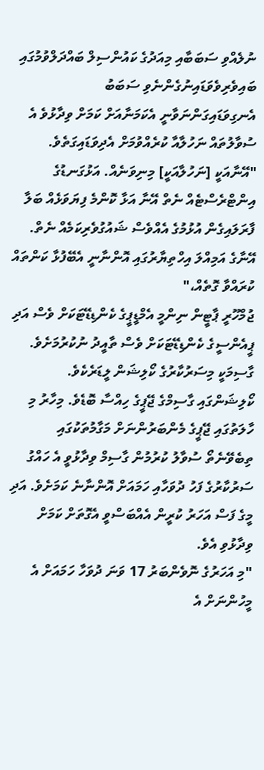ނުލެއްވި ސަބަބާއި މިއަދުގެ ކައުންސިލް ބައްދަލްވުމުގައި ބައިވެރިވެވަޑައިނުގެންނެވި ސަބަބު އެނގިވަޑައިގަންނަވާނީ އެކަމަނާއަށް ކަމަށް ވިދާޅުވެ އެ ސުވާލުތައް ނަހުލާއާ ކުރެއްވުމަށް އެދިވަޑައިގަތެވެ.
"އޭނާއަކީ [ނަހުލާއަކީ] މިނިވަނެއް. އަޅުގަނޑުގެ އިންޓްރެސްޓެއް ނެތް އޭނާ އަޅާ ކޮންމެ ފިޔަވަޅެއް ބަލާ ފާރަލައިގެން އުޅުމުގެ އެއްވެސް ޝައުގުވެރިކަމެއް ނެތް. އޭނާގެ އަމިއްލަ އިހްތިޔާރުގައި އޮންނާނީ އެބޭފުޅާ ކަންތައް ކުރައްވާ ގޮތެއް،"
ޖުމްހޫރީ ޕާޓީން ނިންމީ އެމްޑީޕީގެ ކެންޑިޑޭޓަކަށް ވެސް އަދި ޕީއެންސީގެ ކެންޑިޑޭޓަކަށް ވެސް ތާއީދު ނުކުރުމަށެވެ. ގާސިމަކީ މިސަރުކާރުގެ ކޯލިޝަން ލީޑަރެކެވެ. ކޯލިޝަންގައި ގާސިމްގެ ޖޭޕީގެ ހިއްސާ ބޮޑެވެ. މިހާރު މި ހާލަތުގައި ޖޭޕީގެ މެންބަރުންނަށް މަގާމުތަކުގައި ތިބެވޭނެތޯ ސުވާލު ކުރުމުން ގާސިމް ވިދާޅުވީ އެ ހައްގު ސަރުކާރުގެ ފަހު ދުވަހާއި ހަމައަށް އޮންނާނެ ކަމަށެވެ. އަދި މީގެ ފަސް އަހަރު ކުރީން އެއްބަސްވީ އެގޮތަށް ކަމަށް ވިދާޅުވި އެވެ.
"މި އަހަރުގެ ނޮވެންބަރު 17 ވަނަ ދުވަހާ ހަމައަށް އެ މީހުންނަށް އެ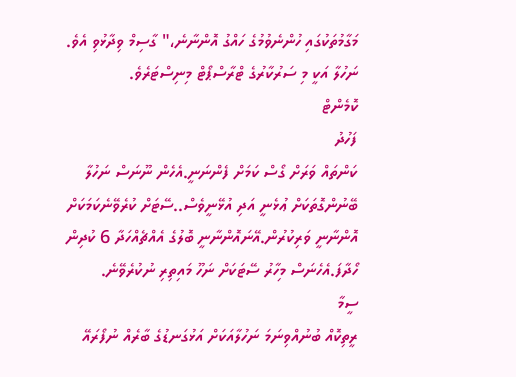މަގާމުތަކުގައި ހުންނެވުމުގެ ހައްގު އޮންނާނެ،" ގާސިމް ވިދާޅުވި އެވެ.
ނަހުލާ އަކީ މި ސަރުކާރުގެ ޓްރާސްޕޯޓް މިނިސްޓަރެވެ.
ކޮމެންޓް
ފަހުދު
ކަންތައް ވަރަށް ގޯސް ކަމަށް ފެންނަނީ.އެހެން ނޫނަސް ނަހުލާ ބޭނުންގޮތަކަށް ޢުޅެނީ އަދި އުޅޭނީވެސް..ސޭޓަށް ކުރެވޭނެކަމަކަށް އޮންނާނީ ވަރިކުރުން.އޭނައޮންނާނީ ބޮލުގެ އެއްޗެއްހަދާ 6 ކުދިން ހޯދާފަ.އެހެނަސް މިހާރު ސޭޓަކަށް ނަހޫ މައިތިރި ނުކުރެވޭނެ.
ސީމާ
ރީތިކޮއް ބުނުއްވިނަމަ ނަހުލާއަކަށް އަޅުގަނޑުގެ ބާރެއް ނުފޯރައޭ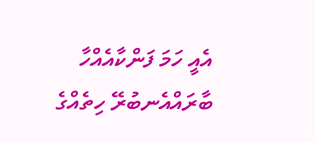އެއީ ހަމަ ފަންކާއެއްހާ ބާރައްއެނބުރޭ ހިތެއްގެ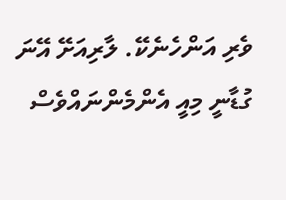ވެރި އަންހެނެކޭ. ލާރިއަށޭ އޭނަ ގުޑާނީ މިއީ އެންމެންނައްވެސް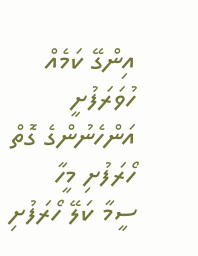އިންގޭ ކަމެއް ހުވަރަފުށީ އަންހެނުންގެ ގޮތް
ހޯރަފުށި މީހާ
ސީމާ ކަލޭ ހޯރަފުށި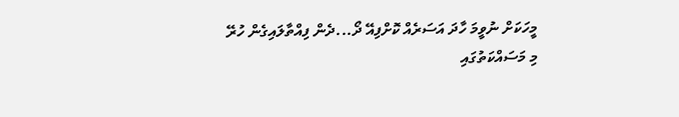މީހަކަށް ނުވީމަ ހާދަ އަސަރެއް ކޮށްފިއޭ ދޯ...ދެން ފިއްތާލައިގެން ހުރޭ
މި މަސައްކަތުގައި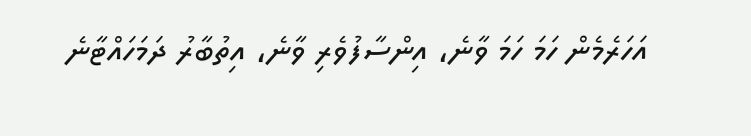އަހަރެމެން ހަމަ ހަމަ ވާނެ، އިންސާފުވެރި ވާނެ، އިތުބާރު ދަމަހައްޓާނެ